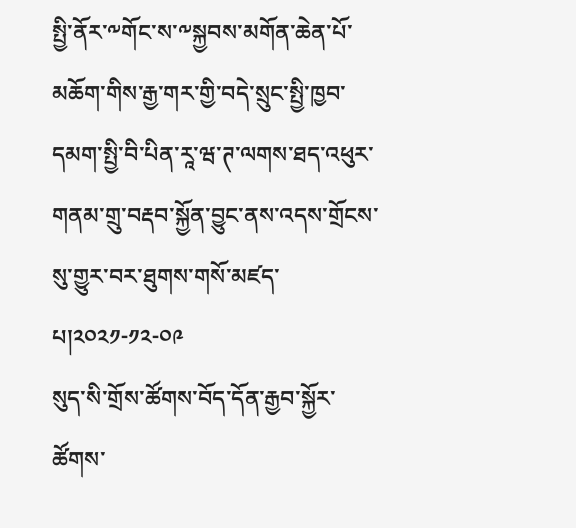སྤྱི་ནོར་༸གོང་ས་༸སྐྱབས་མགོན་ཆེན་པོ་མཆོག་གིས་རྒྱ་གར་གྱི་བདེ་སྲུང་སྤྱི་ཁྱབ་དམག་སྤྱི་བི་པིན་རཱ་ཝ་ཊ་ལགས་ཐད་འཕུར་གནམ་གྲུ་བརྡབ་སྐྱོན་བྱུང་ནས་འདས་གྲོངས་སུ་གྱུར་བར་ཐུགས་གསོ་མཛད་པ།༢༠༢༡-༡༢-༠༩
སུད་སི་གྲོས་ཚོགས་བོད་དོན་རྒྱབ་སྐྱོར་ཚོགས་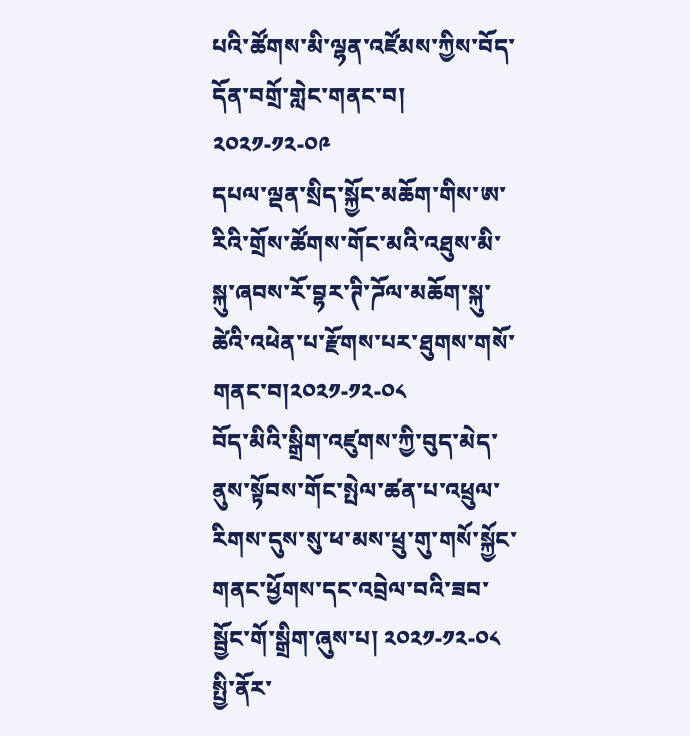པའི་ཚོགས་མི་ལྷན་འཛོམས་ཀྱིས་བོད་དོན་བགྲོ་གླེང་གནང་བ། ༢༠༢༡-༡༢-༠༩
དཔལ་ལྡན་སྲིད་སྐྱོང་མཆོག་གིས་ཨ་རིའི་གྲོས་ཚོགས་གོང་མའི་འཐུས་མི་སྐུ་ཞབས་རོ་བྷར་ཊི་ཌོལ་མཆོག་སྐུ་ཚེའི་འཕེན་པ་རྫོགས་པར་ཐུགས་གསོ་གནང་བ།༢༠༢༡-༡༢-༠༨
བོད་མིའི་སྒྲིག་འཛུགས་ཀྱི་བུད་མེད་ནུས་སྟོབས་གོང་སྤེལ་ཚན་པ་འཕྲུལ་རིགས་དུས་སུ་ཕ་མས་ཕྲུ་གུ་གསོ་སྐྱོང་གནང་ཕྱོགས་དང་འབྲེལ་བའི་ཟབ་སྦྱོང་གོ་སྒྲིག་ཞུས་པ། ༢༠༢༡-༡༢-༠༨
སྤྱི་ནོར་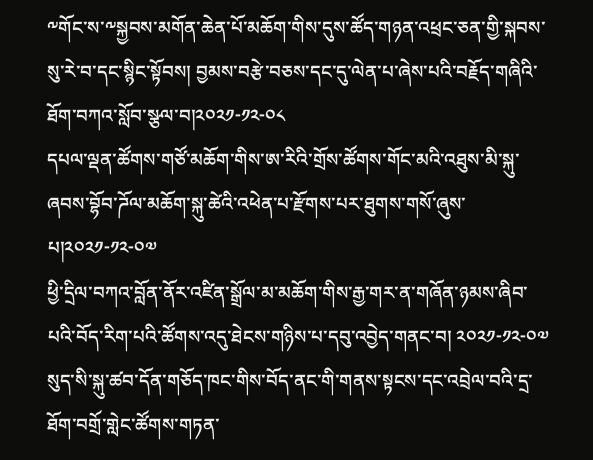༸གོང་ས་༸སྐྱབས་མགོན་ཆེན་པོ་མཆོག་གིས་དུས་ཚོད་གཉན་འཕྲང་ཅན་གྱི་སྐབས་སུ་རེ་བ་དང་སྙིང་སྟོབས། བྱམས་བརྩེ་བཅས་དང་དུ་ལེན་པ་ཞེས་པའི་བརྗོད་གཞིའི་ཐོག་བཀའ་སློབ་སྩལ་བ།༢༠༢༡-༡༢-༠༨
དཔལ་ལྡན་ཚོགས་གཙོ་མཆོག་གིས་ཨ་རིའི་གྲོས་ཚོགས་གོང་མའི་འཐུས་མི་སྐུ་ཞབས་བྷོབ་ཌོལ་མཆོག་སྐུ་ཚེའི་འཕེན་པ་རྫོགས་པར་ཐུགས་གསོ་ཞུས་པ།༢༠༢༡-༡༢-༠༧
ཕྱི་དྲིལ་བཀའ་བློན་ནོར་འཛིན་སྒྲོལ་མ་མཆོག་གིས་རྒྱ་གར་ན་གཞོན་ཉམས་ཞིབ་པའི་བོད་རིག་པའི་ཚོགས་འདུ་ཐེངས་གཉིས་པ་དབུ་འབྱེད་གནང་བ། ༢༠༢༡-༡༢-༠༧
སུད་སི་སྐུ་ཚབ་དོན་གཅོད་ཁང་གིས་བོད་ནང་གི་གནས་སྟངས་དང་འབྲེལ་བའི་དྲ་ཐོག་བགྲོ་གླེང་ཚོགས་གཏན་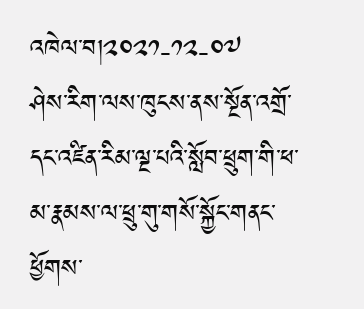འཁེལ་བ།༢༠༢༡-༡༢-༠༧
ཤེས་རིག་ལས་ཁུངས་ནས་སྔོན་འགྲོ་དང་འཛིན་རིམ་ལྔ་པའི་སློབ་ཕྲུག་གི་ཕ་མ་རྣམས་ལ་ཕྲུ་གུ་གསོ་སྐྱོང་གནང་ཕྱོགས་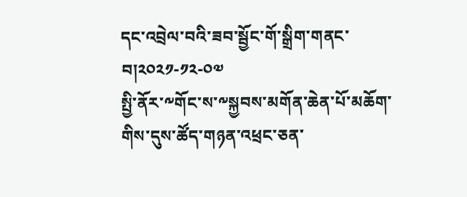དང་འབྲེལ་བའི་ཟབ་སྦྱོང་གོ་སྒྲིག་གནང་བ།༢༠༢༡-༡༢-༠༧
སྤྱི་ནོར་༸གོང་ས་༸སྐྱབས་མགོན་ཆེན་པོ་མཆོག་གིས་དུས་ཚོད་གཉན་འཕྲང་ཅན་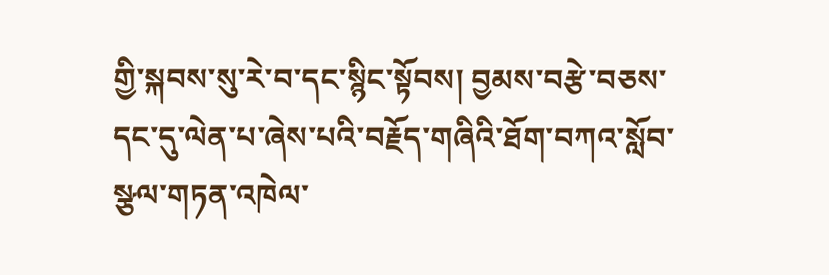གྱི་སྐབས་སུ་རེ་བ་དང་སྙིང་སྟོབས། བྱམས་བརྩེ་བཅས་དང་དུ་ལེན་པ་ཞེས་པའི་བརྗོད་གཞིའི་ཐོག་བཀའ་སློབ་སྩལ་གཏན་འཁེལ་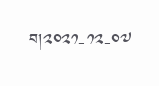བ།༢༠༢༡-༡༢-༠༧